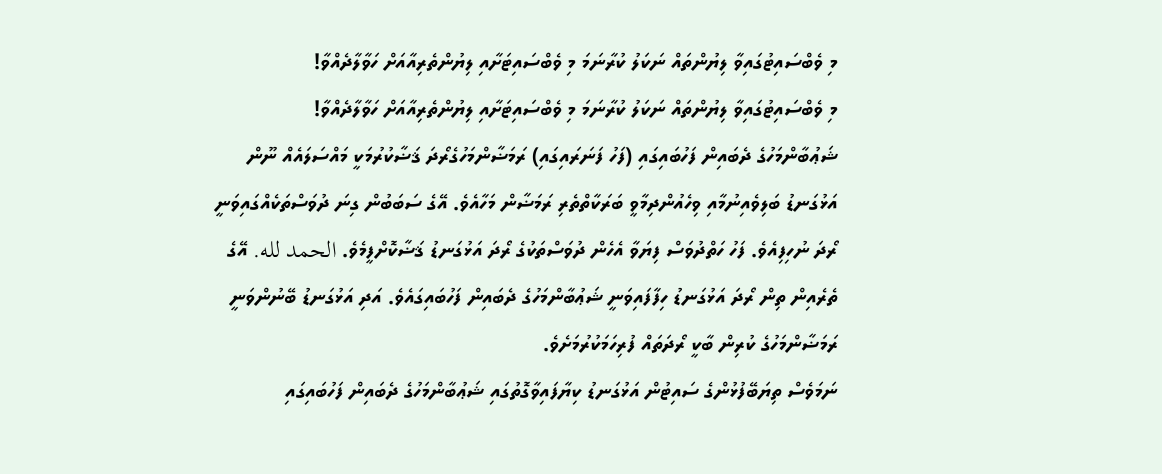މި ވެބްސައިޓުގައިވާ ލިޔުންތައް ނަކަލު ކުރާނަމަ މި ވެބްސައިޓަށާއި ލިޔުންތެރިއާއަށް ހަވާލާދެއްވާ!
މި ވެބްސައިޓުގައިވާ ލިޔުންތައް ނަކަލު ކުރާނަމަ މި ވެބްސައިޓަށާއި ލިޔުންތެރިއާއަށް ހަވާލާދެއްވާ!
ޝަޢުބާންމަހުގެ ދެބައިން ފަހުބައިގައި (ފަހު ފަނަރައިގައި) ރަމަޟާންމަހުގެރޯދަ ޤަޟާކުރުމަކީ މައްސަލައެއް ނޫން
އަޅުގަނޑު ބަލިވެއިނުމާއި ވިހެއުންދިމާވީ ބަރަކާތްތެރި ރަމަޟާން މަހާއެވެ. އޭގެ ސަބަބުން ގިނަ ދުވަސްތަކެއްގައިވަނީ ރޯދަ ނުހިފިއެވެ. ފަހު ހަތްދުވަސް ފިޔަވާ އެހެން ދުވަސްތަކުގެ ރޯދަ އަޅުގަނޑު ޤަޟާކޮށްފީމެވެ. الحمد لله. އޭގެ ތެރެއިން ތިން ރޯދަ އަޅުގަނޑު ހިފާފައިވަނީ ޝަޢުބާންމަހުގެ ދެބައިން ފަހުބައިގައެވެ. އަދި އަޅުގަނޑު ބޭނުންވަނީ ރަމަޟާންމަހުގެ ކުރިން ބާކީ ރޯދަތައް ފުރިހަމަކުރުމަށެވެ.
ނަމަވެސް ތިޔަބޭފުޅުންގެ ސައިޓުން އަޅުގަނޑު ކިޔާފައިވާގޮތުގައި ޝަޢުބާންމަހުގެ ދެބައިން ފަހުބައިގައި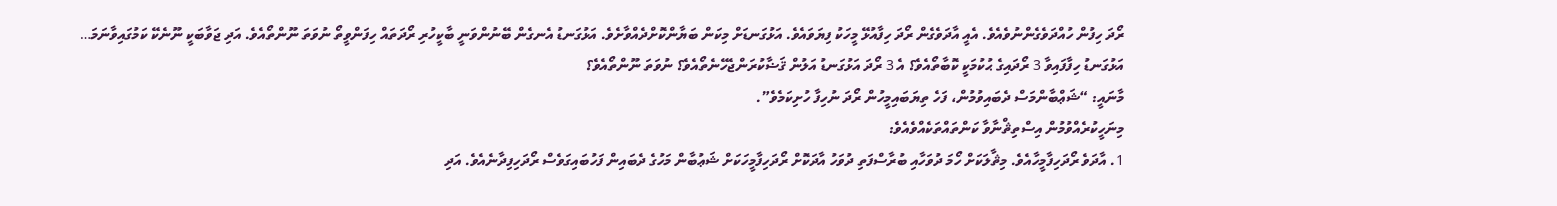ރޯދަ ހިފުން ހުއްދަވެގެންނުވެއެވެ. އެއީ އާދަވެގެން ރޯދަ ހިފާއުޅޭ މީހަކު ފިޔަވައެވެ. އަޅުގަނޑަށް މިކަން ބަޔާންކޮށްދެއްވާށެވެ. އަޅުގަނޑު އެނގެން ބޭނުންވަނީ ބާކީހުރި ރޯދަތައް ހިފަންވީތޯ ނުވަތަ ނޫންތޯއެވެ. އަދި ޖަވާބަކީ ނޫނެކޭ ކަމުގައިވާނަމަ… އަޅުގަނޑު ހިފާފައިވާ 3 ރޯދައިގެ ޙުކުމަކީ ކޮބާތޯއެވެ؟ އެ 3 ރޯދަ އަޅުގަނޑު އަލުން ޤަޟާކުރަންޖެހޭނެތޯއެވެ؟ ނުވަތަ ނޫންތޯއެވެ؟
މާނައީ: “ޝަޢްބާންމަސް ދެބައިވުމުން، ފަހެ ތިޔަބައިމީހުން ރޯދަ ނުހިފާ ހުށިކަމެވެ”.
މިނަހީކުރެއްވުމުން އިސްތިޘްނާވާ ކަންތައްތަކެއްވެއެވެ:
1. އާދަވެ ރޯދަހިފާމީހާއެވެ. މިޘާލަކަށް ހޯމަ ދުވަހާއި ބުރާސްފަތި ދުވަހު އާދަކޮށް ރޯދަހިފާމީހަކަށް ޝަޢުބާން މަހުގެ ދެބައިން ފަހުބައިގަވެސް ރޯދަހިފިދާނެއެވެ. އަދި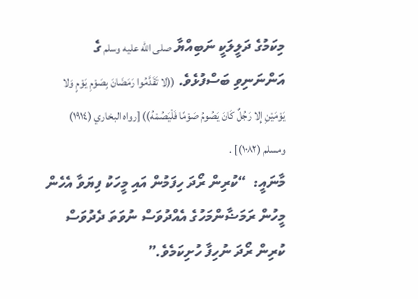މިކަމުގެ ދަލީލަކީ ނަބިއްޔާ صلى الله عليه وسلم ގެ އަންނަނިވި ބަސްފުޅެވެ. ((لا تَقَدَّمُوا رَمَضَانَ بِصَوْمِ يَوْمٍ وَلا يَوْمَيْنِ إِلا رَجُلٌ كَانَ يَصُومُ صَوْمًا فَلْيَصُمْهُ)) [رواه البخاري (١٩١٤) ومسلم (١٠٨٢)] .
މާނައީ:  “ކުރިން ރޯދަ ހިފަމުން އައި މީހަކު ފިޔަވާ އެހެން މީހުން ރަމަޟާންމަހުގެ އެއްދުވަސް ނުވަތަ ދެދުވަސް ކުރިން ރޯދަ ނުހިފާ ހުށިކަމެވެ.”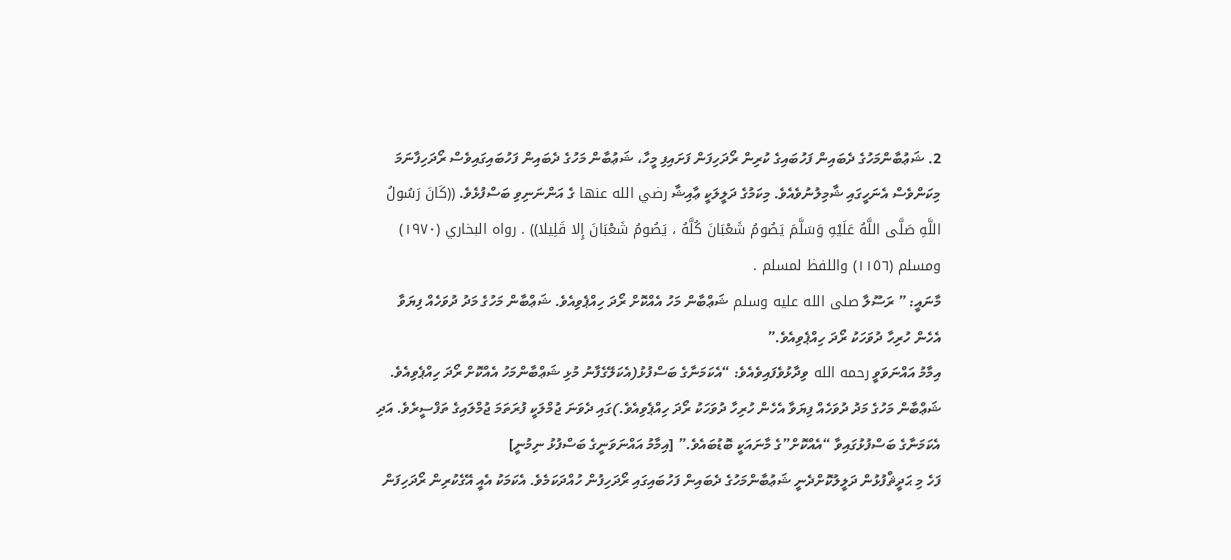2. ޝަޢުބާންމަހުގެ ދެބައިން ފަހުބައިގެ ކުރިން ރޯދަހިފަން ފަށައިފި މީހާ، ޝަޢުބާން މަހުގެ ދެބައިން ފަހުބައިގައިވެސް ރޯދަހިފާނަމަ މިކަންވެސް އެނަހީގައި ޝާމިލުނުވެއެވެ. މިކަމުގެ ދަލީލަކީ ޢާއިޝާ رضي الله عنها ގެ އަންނަނިވި ބަސްފުޅެވެ. ((كَانَ رَسُولُ اللَّهِ صَلَّى اللَّهُ عَلَيْهِ وَسَلَّمَ يَصُومُ شَعْبَانَ كُلَّهُ ، يَصُومُ شَعْبَانَ إِلا قَلِيلا)) . رواه البخاري (١٩٧٠) ومسلم (١١٥٦) واللفظ لمسلم .
މާނައީ: ” ރަސޫލާ صلى الله عليه وسلم ޝަޢްބާން މަހު އެއްކޮށް ރޯދަ ހިއްޕެވިއެވެ. ޝަޢްބާން މަހުގެ މަދު ދުވަހެއް ފިޔަވާ އެހެން ހުރިހާ ދުވަހަކު ރޯދަ ހިއްޕެވިއެވެ.”
އިމާމު އައްނަވަވީ رحمه الله ވިދާޅުވެފައިވެއެވެ: “އެކަމަނާގެ ބަސްފުޅު(އެކަލޭގެފާނު މުޅި ޝަޢްބާންމަހު އެއްކޮށް ރޯދަ ހިއްޕެވިއެވެ. ޝަޢްބާން މަހުގެ މަދު ދުވަހެއް ފިޔަވާ އެހެން ހުރިހާ ދުވަހަކު ރޯދަ ހިއްޕެވިއެވެ.)ގައި ދެވަނަ ޖުމްލަކީ ފުރަތަމަ ޖުމްލައިގެ ތަފްސީރެވެ. އަދި އެކަމަނާގެ ބަސްފުޅުގައިވާ “އެއްކޮށް”ގެ މާނައަކީ ބޮޑުބައެވެ.” [އިމާމު އައްނަވަނީގެ ބަސްފުޅު ނިމުނީ]
ފަހެ މި ޙަދީޘްފުޅުން ދަލީލުކޮށްދެނީ ޝަޢުބާންމަހުގެ ދެބައިން ފަހުބައިގައި ރޯދަހިފުން ހުއްދަކަމެވެ. އެކަމަކު އެއީ އޭގެކުރިން ރޯދަހިފަން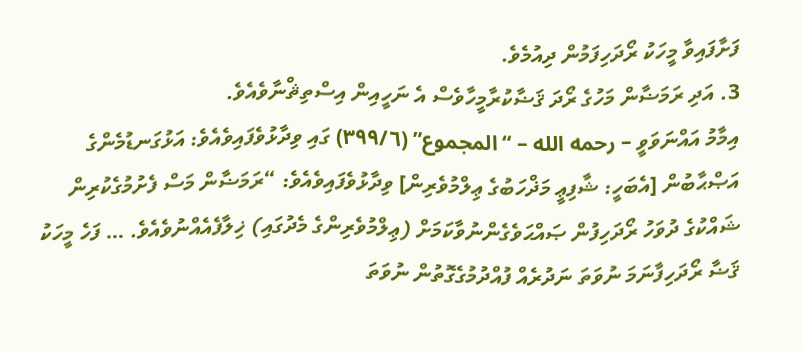ފަށާފައިވާ މީހަކު ރޯދަހިފަމުން ދިއުމެވެ.
3. އަދި ރަމަޟާން މަހުގެ ރޯދަ ޤަޟާކުރާމީހާވެސް އެ ނަހީއިން އިސްތިޘްނާވެއެވެ.
އިމާމު އައްނަވަވީ – رحمه الله – “المجموع” (٣٩٩/٦) ގައި ވިދާޅުވެފައިވެއެވެ: އަޅުގަނޑުމެންގެ އަޞްޙާބުން [އެބަހީ: ޝާފިޢީ މަޛްހަބުގެ ޢިލްމުވެރިން] ވިދާޅުވެފައިވެއެވެ: “ރަމަޟާން މަސް ފެށުމުގެކުރިން ޝައްކުގެ ދުވަހު ރޯދަހިފުން ޞައްޙަވެގެންނުވާކަމަށް (ޢިލްމުވެރިންގެ މެދުގައި) ޚިލާފެއެއްނުވެއެވެ. … ފަހެ މީހަކު ޤަޟާ ރޯދަހިފާނަމަ ނުވަތަ ނަދުރެއް ފުއްދުމުގެގޮތުން ނުވަތަ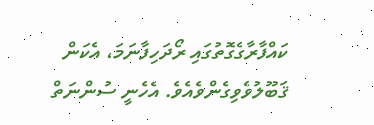ކައްފާރާގެގޮތުގައި ރޯދަހިފާނަމަ، އެކަން ޤަބޫލުވެވިގެންވެއެވެ. އެހެނީ ސުންނަތް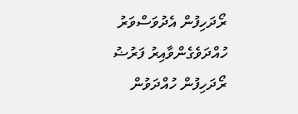ރޯދަހިފުން އެދުވަސްވަރު ހުއްދަވެގެންވާއިރު ފަރުޟު ރޯދަހިފުން ހުއްދަވުން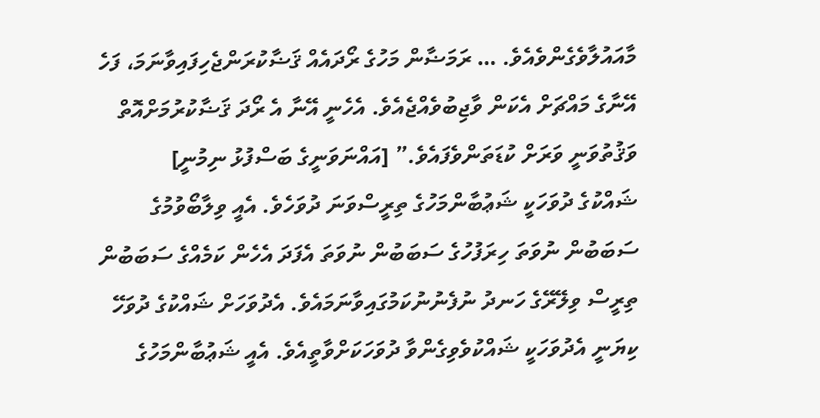މާއައުލާވެގެންވެއެވެ. … ރަމަޟާން މަހުގެ ރޯދައެއް ޤަޟާކުރަންޖެހިފައިވާނަމަ، ފަހެ އޭނާގެ މައްޗަށް އެކަން ވާޖިބުވެއްޖެއެވެ. އެހެނީ އޭނާ އެ ރޯދަ ޤަޟާކުރުމަށްއޮތް ވަޤުތުވަނީ ވަރަށް ކުޑަތަންވެފައެވެ.” [އައްނަވަނީގެ ބަސްފުޅު ނިމުނީ]
ޝައްކުގެ ދުވަހަކީ ޝަޢުބާންމަހުގެ ތިރީސްވަނަ ދުވަހެވެ. އެއީ ވިލާބޯވުމުގެ ސަބަބުން ނުވަތަ ހިރަފުހުގެ ސަބަބުން ނުވަތަ އެފަދަ އެހެން ކަމެއްގެ ސަބަބުން ތިރީސް ވިލޭރޭގެ ހަނދު ނުފެނުނުކަމުގައިވާނަމައެވެ. އެދުވަހަށް ޝައްކުގެ ދުވަހޭ ކިޔަނީ އެދުވަހަކީ ޝައްކުވެވިގެންވާ ދުވަހަކަށްވާތީއެވެ. އެއީ ޝަޢުބާންމަހުގެ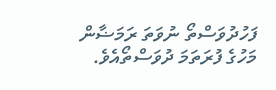ފަހުދުވަސްތޯ ނުވަތަ ރަމަޟާން މަހުގެ ފުރަތަމަ ދުވަސްތޯއެވެ.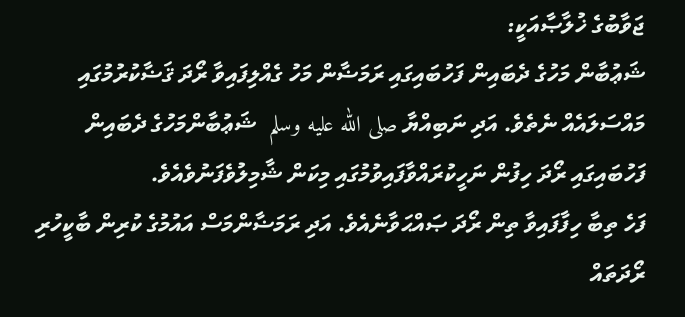ޖަވާބުގެ ޚުލާޞާއަކީ:
ޝަޢުބާން މަހުގެ ދެބައިން ފަހުބައިގައި ރަމަޟާން މަހު ގެއްލިފައިވާ ރޯދަ ޤަޟާކުރުމުގައި މައްސަލައެއް ނެތެވެ. އަދި ނަބިއްޔާ صلى الله عليه وسلم  ޝަޢުބާންމަހުގެ ދެބައިން ފަހުބައިގައި ރޯދަ ހިފުން ނަހީކުރައްވާފައިވުމުގައި މިކަން ޝާމިލުވެފަނުވެއެވެ.
ފަހެ ތިބާ ހިފާފައިވާ ތިން ރޯދަ ޞައްޙަވާނެއެވެ. އަދި ރަމަޟާންމަސް އައުމުގެ ކުރިން ބާކީހުރި ރޯދަތައް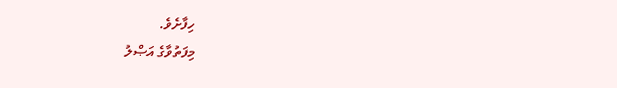ހިފާށެވެ.
މިފަތުވާގެ އަޞްލު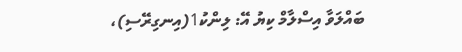ބައްލަވާ އިސްލާމް ކިޔު އޭ: ލިންކު1(އިނގިރޭސި)،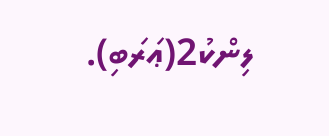ލިންކު2(ޢަރަބި).